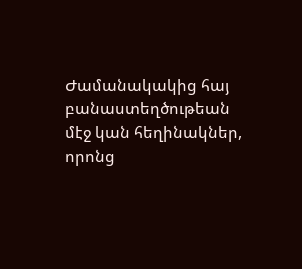Ժամանակակից հայ բանաստեղծութեան մէջ կան հեղինակներ, որոնց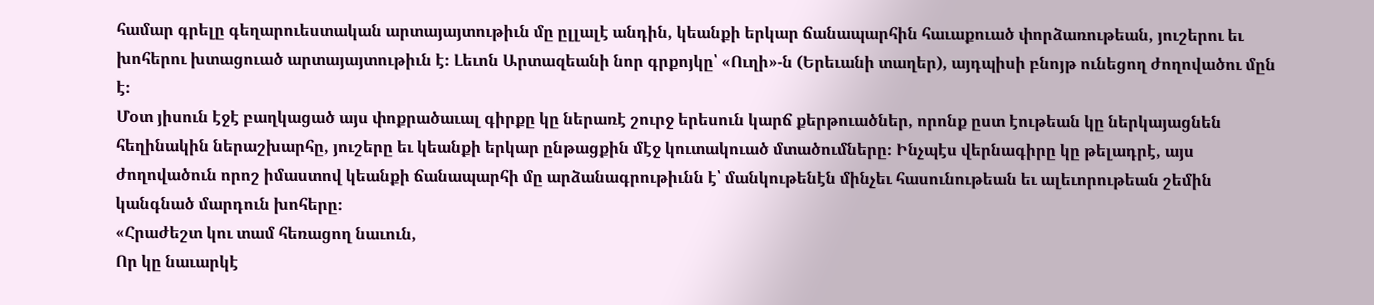համար գրելը գեղարուեստական արտայայտութիւն մը ըլլալէ անդին, կեանքի երկար ճանապարհին հաւաքուած փորձառութեան, յուշերու եւ խոհերու խտացուած արտայայտութիւն է։ Լեւոն Արտազեանի նոր գրքոյկը՝ «Ուղի»-ն (Երեւանի տաղեր), այդպիսի բնոյթ ունեցող ժողովածու մըն է։
Մօտ յիսուն էջէ բաղկացած այս փոքրածաւալ գիրքը կը ներառէ շուրջ երեսուն կարճ քերթուածներ, որոնք ըստ էութեան կը ներկայացնեն հեղինակին ներաշխարհը, յուշերը եւ կեանքի երկար ընթացքին մէջ կուտակուած մտածումները։ Ինչպէս վերնագիրը կը թելադրէ, այս ժողովածուն որոշ իմաստով կեանքի ճանապարհի մը արձանագրութիւնն է՝ մանկութենէն մինչեւ հասունութեան եւ ալեւորութեան շեմին կանգնած մարդուն խոհերը։
«Հրաժեշտ կու տամ հեռացող նաւուն,
Որ կը նաւարկէ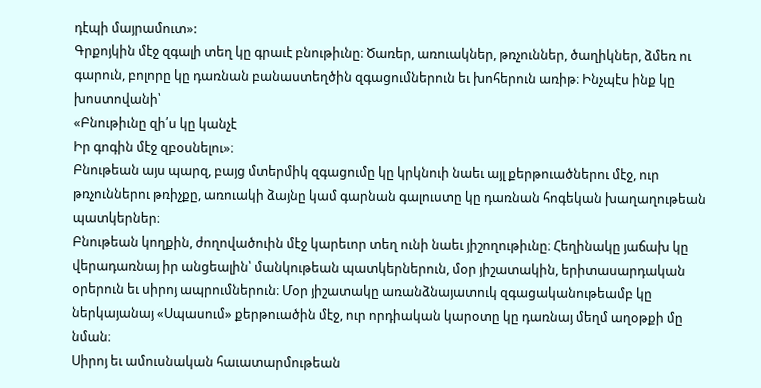դէպի մայրամուտ»:
Գրքոյկին մէջ զգալի տեղ կը գրաւէ բնութիւնը։ Ծառեր, առուակներ, թռչուններ, ծաղիկներ, ձմեռ ու գարուն, բոլորը կը դառնան բանաստեղծին զգացումներուն եւ խոհերուն առիթ։ Ինչպէս ինք կը խոստովանի՝
«Բնութիւնը զի՛ս կը կանչէ
Իր գոգին մէջ զբօսնելու»։
Բնութեան այս պարզ, բայց մտերմիկ զգացումը կը կրկնուի նաեւ այլ քերթուածներու մէջ, ուր թռչուններու թռիչքը, առուակի ձայնը կամ գարնան գալուստը կը դառնան հոգեկան խաղաղութեան պատկերներ։
Բնութեան կողքին, ժողովածուին մէջ կարեւոր տեղ ունի նաեւ յիշողութիւնը։ Հեղինակը յաճախ կը վերադառնայ իր անցեալին՝ մանկութեան պատկերներուն, մօր յիշատակին, երիտասարդական օրերուն եւ սիրոյ ապրումներուն։ Մօր յիշատակը առանձնայատուկ զգացականութեամբ կը ներկայանայ «Սպասում» քերթուածին մէջ, ուր որդիական կարօտը կը դառնայ մեղմ աղօթքի մը նման։
Սիրոյ եւ ամուսնական հաւատարմութեան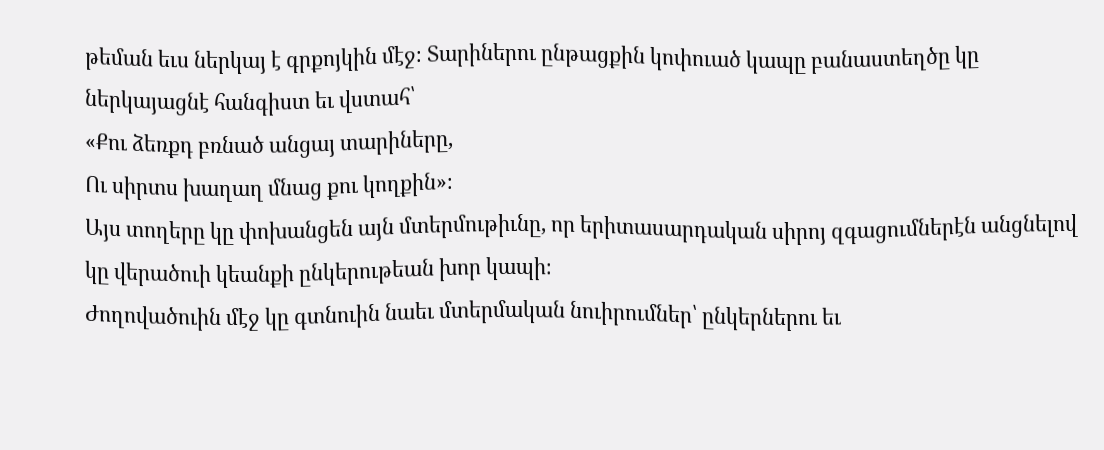թեման եւս ներկայ է գրքոյկին մէջ։ Տարիներու ընթացքին կոփուած կապը բանաստեղծը կը ներկայացնէ հանգիստ եւ վստահ՝
«Քու ձեռքդ բռնած անցայ տարիները,
Ու սիրտս խաղաղ մնաց քու կողքին»։
Այս տողերը կը փոխանցեն այն մտերմութիւնը, որ երիտասարդական սիրոյ զգացումներէն անցնելով կը վերածուի կեանքի ընկերութեան խոր կապի։
Ժողովածուին մէջ կը գտնուին նաեւ մտերմական նուիրումներ՝ ընկերներու եւ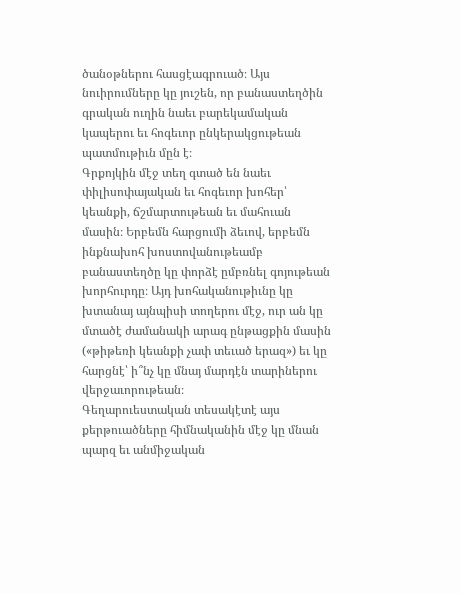ծանօթներու հասցէագրուած։ Այս նուիրումները կը յուշեն, որ բանաստեղծին գրական ուղին նաեւ բարեկամական կապերու եւ հոգեւոր ընկերակցութեան պատմութիւն մըն է։
Գրքոյկին մէջ տեղ գտած են նաեւ փիլիսոփայական եւ հոգեւոր խոհեր՝ կեանքի, ճշմարտութեան եւ մահուան մասին։ Երբեմն հարցումի ձեւով, երբեմն ինքնախոհ խոստովանութեամբ բանաստեղծը կը փորձէ ըմբռնել գոյութեան խորհուրդը։ Այդ խոհականութիւնը կը խտանայ այնպիսի տողերու մէջ, ուր ան կը մտածէ ժամանակի արագ ընթացքին մասին («թիթեռի կեանքի չափ տեւած երազ») եւ կը հարցնէ՝ ի՞նչ կը մնայ մարդէն տարիներու վերջաւորութեան։
Գեղարուեստական տեսակէտէ այս քերթուածները հիմնականին մէջ կը մնան պարզ եւ անմիջական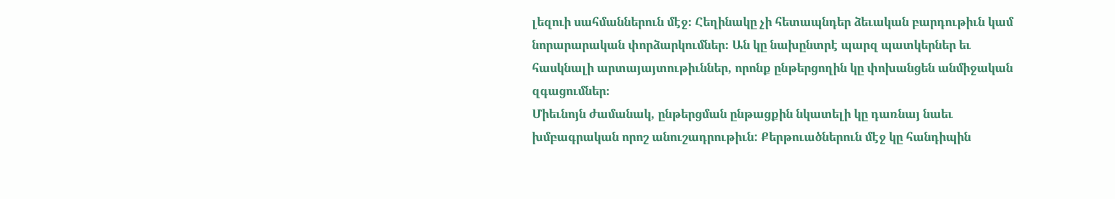լեզուի սահմաններուն մէջ։ Հեղինակը չի հետապնդեր ձեւական բարդութիւն կամ նորարարական փորձարկումներ։ Ան կը նախընտրէ պարզ պատկերներ եւ հասկնալի արտայայտութիւններ, որոնք ընթերցողին կը փոխանցեն անմիջական զգացումներ։
Միեւնոյն ժամանակ, ընթերցման ընթացքին նկատելի կը դառնայ նաեւ խմբագրական որոշ անուշադրութիւն: Քերթուածներուն մէջ կը հանդիպին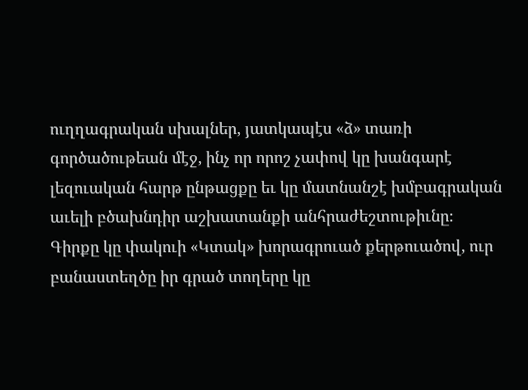ուղղագրական սխալներ, յատկապէս «ձ» տառի գործածութեան մէջ, ինչ որ որոշ չափով կը խանգարէ լեզուական հարթ ընթացքը եւ կը մատնանշէ խմբագրական աւելի բծախնդիր աշխատանքի անհրաժեշտութիւնը։
Գիրքը կը փակուի «Կտակ» խորագրուած քերթուածով, ուր բանաստեղծը իր գրած տողերը կը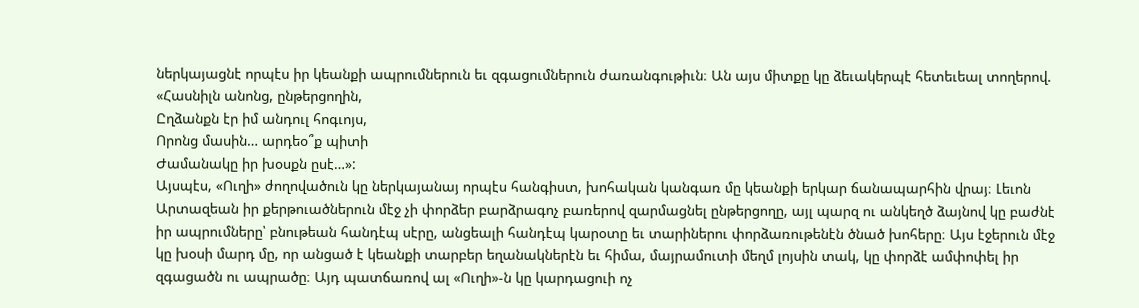ներկայացնէ որպէս իր կեանքի ապրումներուն եւ զգացումներուն ժառանգութիւն։ Ան այս միտքը կը ձեւակերպէ հետեւեալ տողերով.
«Հասնիլն անոնց, ընթերցողին,
Ըղձանքն էր իմ անդուլ հոգւոյս,
Որոնց մասին… արդեօ՞ք պիտի
Ժամանակը իր խօսքն ըսէ…»:
Այսպէս, «Ուղի» ժողովածուն կը ներկայանայ որպէս հանգիստ, խոհական կանգառ մը կեանքի երկար ճանապարհին վրայ։ Լեւոն Արտազեան իր քերթուածներուն մէջ չի փորձեր բարձրագոչ բառերով զարմացնել ընթերցողը, այլ պարզ ու անկեղծ ձայնով կը բաժնէ իր ապրումները՝ բնութեան հանդէպ սէրը, անցեալի հանդէպ կարօտը եւ տարիներու փորձառութենէն ծնած խոհերը։ Այս էջերուն մէջ կը խօսի մարդ մը, որ անցած է կեանքի տարբեր եղանակներէն եւ հիմա, մայրամուտի մեղմ լոյսին տակ, կը փորձէ ամփոփել իր զգացածն ու ապրածը։ Այդ պատճառով ալ «Ուղի»-ն կը կարդացուի ոչ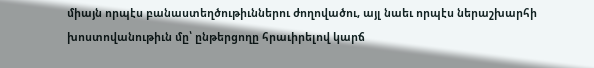միայն որպէս բանաստեղծութիւններու ժողովածու, այլ նաեւ որպէս ներաշխարհի խոստովանութիւն մը՝ ընթերցողը հրաւիրելով կարճ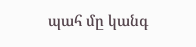պահ մը կանգ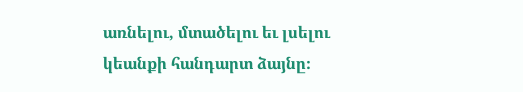առնելու, մտածելու եւ լսելու կեանքի հանդարտ ձայնը։